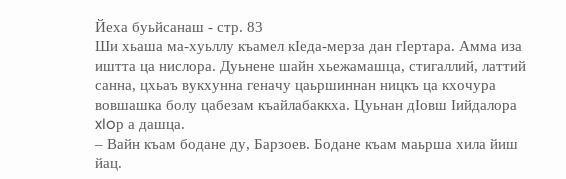Йеха буьйсанаш - стр. 83
Ши хьаша ма-хуьллу къамел кIеда-мерза дан гIертара. Амма иза иштта ца нислора. Дуьнене шайн хьежамашца, стигаллий, латтий санна, цхьаъ вукхунна геначу цаьршиннан ницкъ ца кхочура вовшашка болу цабезам къайлабаккха. Цуьнан дIовш Iийдалора xIoр а дашца.
– Вайн къам бодане ду, Барзоев. Бодане къам маьрша хила йиш йац.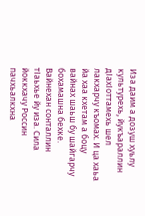Иза даим а дозуш хуьлу культурехь, йукъараллин дIахIоттамехь шел лакхарчу къомах. И ца хаьа йа хаа кхетам а боцу вайнах шаьш бу шайгарчу бохамашна бехке. Вайнехан сонталлин тIаьхье йу иза. Сила йоккхачу Россин пачхьалкхна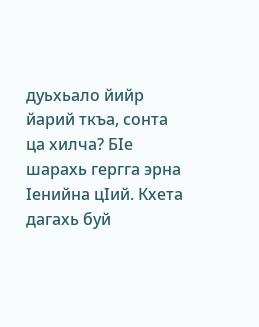дуьхьало йийр йарий ткъа, сонта ца хилча? БIе шарахь гергга эрна Iенийна цIий. Кхета дагахь буй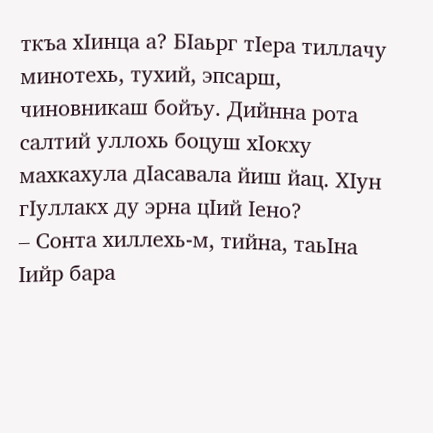ткъа хIинца а? БIаьрг тIера тиллачу минотехь, тухий, эпсарш, чиновникаш бойъу. Дийнна рота салтий уллохь боцуш хIокху махкахула дIасавала йиш йац. ХIун гIуллакх ду эрна цIий Iено?
– Сонта хиллехь-м, тийна, таьIна Iийр бара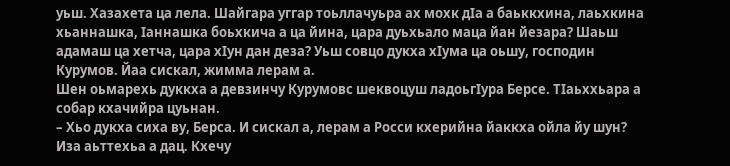уьш. Хазахета ца лела. Шайгара уггар тоьллачуьра ах мохк дIа а баьккхина, лаьхкина хьаннашка, Iаннашка боьхкича а ца йина, цара дуьхьало маца йан йезара? Шаьш адамаш ца хетча, цара хIун дан деза? Уьш совцо дукха хIума ца оьшу, господин Курумов. Йаа сискал, жимма лерам а.
Шен оьмарехь дуккха а девзинчу Курумовс шеквоцуш ладоьгIура Берсе. ТIаьххьара а собар кхачийра цуьнан.
– Хьо дукха сиха ву, Берса. И сискал а, лерам а Росси кхерийна йаккха ойла йу шун? Иза аьттехьа а дац. Кхечу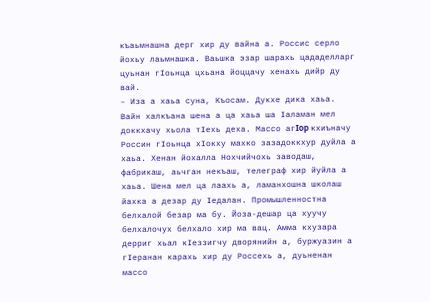къаьмнашна дерг хир ду вайна а. Россис серло йохьу лаьмнашка. Ваьшка эзар шарахь цададелларг цуьнан гIоьнца цхьана йоццачу хенахь дийр ду вай.
– Иза а хаьа суна, Къосам. Дукхе дика хаьа. Вайн халкъана шена а ца хаьа ша Iаламан мел доккхачу хьола тIехь деха. Массо aгIop кхиъначу Россин гIоьнца хIокху махко зазадоккхур дуйла а хаьа. Хенан йохалла Нохчийчохь заводаш, фабрикаш, аьчган некъаш, телеграф хир йуйла а хаьа. Шена мел ца лаахь а, ламанхошна школаш йахка а дезар ду Iедалан. Промышленностна белхалой безар ма бу. Йоза-дешар ца хуучу белхалочух белхало хир ма вац. Амма кхузара дерриг хьал кIеззигчу дворянийн а, буржуазин а гIеранан карахь хир ду Россехь а, дуьненан массо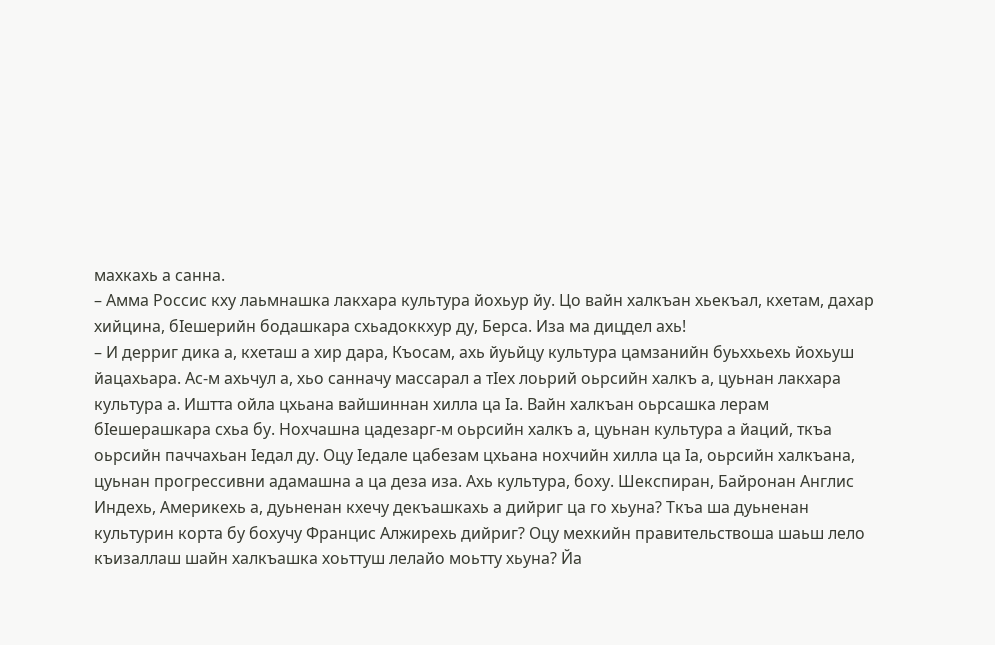махкахь а санна.
– Амма Россис кху лаьмнашка лакхара культура йохьур йу. Цо вайн халкъан хьекъал, кхетам, дахар хийцина, бIешерийн бодашкара схьадоккхур ду, Берса. Иза ма дицдел ахь!
– И дерриг дика а, кхеташ а хир дара, Къосам, ахь йуьйцу культура цамзанийн буьххьехь йохьуш йацахьара. Ас-м ахьчул а, хьо санначу массарал а тIех лоьрий оьрсийн халкъ а, цуьнан лакхара культура а. Иштта ойла цхьана вайшиннан хилла ца Iа. Вайн халкъан оьрсашка лерам бIешерашкара схьа бу. Нохчашна цадезарг-м оьрсийн халкъ а, цуьнан культура а йаций, ткъа оьрсийн паччахьан Iедал ду. Оцу Iедале цабезам цхьана нохчийн хилла ца Iа, оьрсийн халкъана, цуьнан прогрессивни адамашна а ца деза иза. Ахь культура, боху. Шекспиран, Байронан Англис Индехь, Америкехь а, дуьненан кхечу декъашкахь а дийриг ца го хьуна? Ткъа ша дуьненан культурин корта бу бохучу Францис Алжирехь дийриг? Оцу мехкийн правительствоша шаьш лело къизаллаш шайн халкъашка хоьттуш лелайо моьтту хьуна? Йа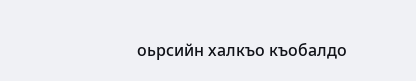оьрсийн халкъо къобалдо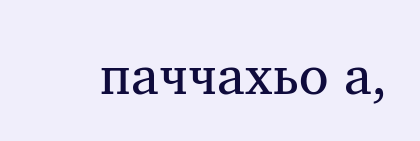паччахьо а,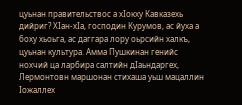цуьнан правительствос а хIокху Кавказехь дийриг? ХIан-хIа, господин Курумов, ас йуха а боху хьоьга, ас даггара лору оьрсийн халкъ, цуьнан культура. Амма Пушкинан генийс нохчий ца ларбира салтийн дIаьндаргех, Лермонтовн маршонан стихаша уьш мацаллин Iожаллех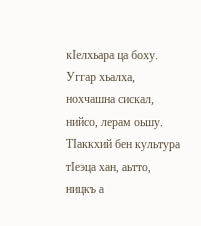кIелхьара ца боху. Уггар хьалха, нохчашна сискал, нийсо, лерам оьшу. ТIаккхий бен культура тIеэца хан, аьтто, ницкъ а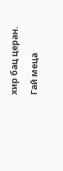хир бац церан. Гай меца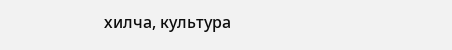хилча, культура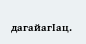дагайагIац.